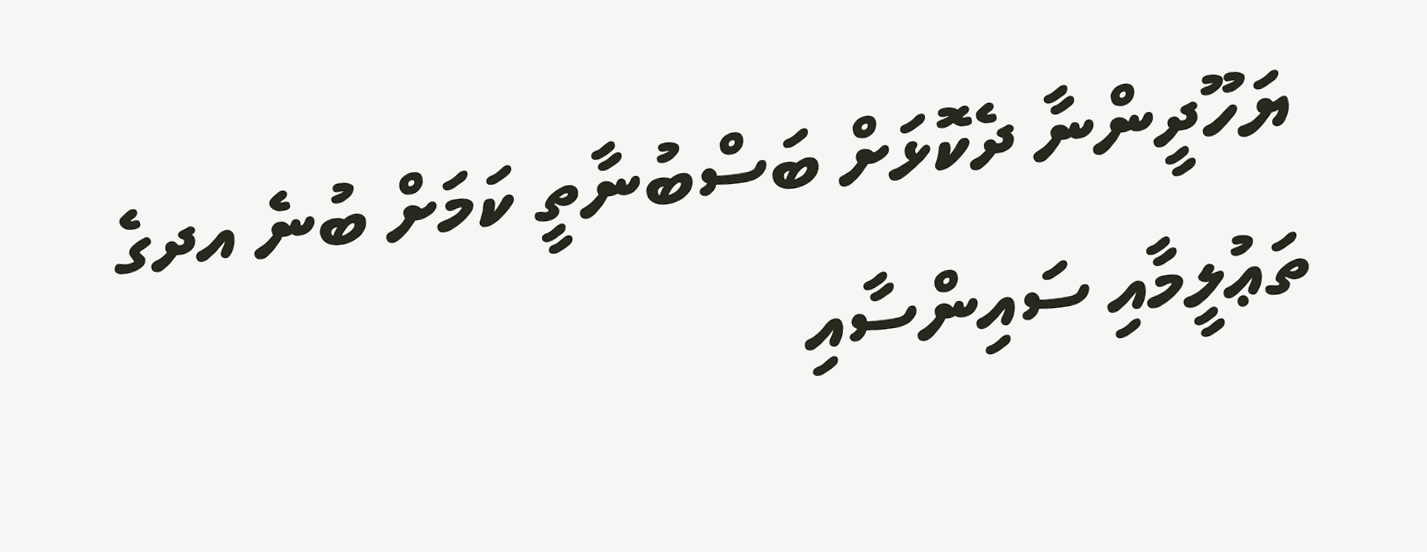ޔަހޫދީންނާ ދެކޮޅަށް ބަސްބުނާތީ ކަމަށް ބުނެ އދގެ ތަޢުލީމާއި ސައިންސާއި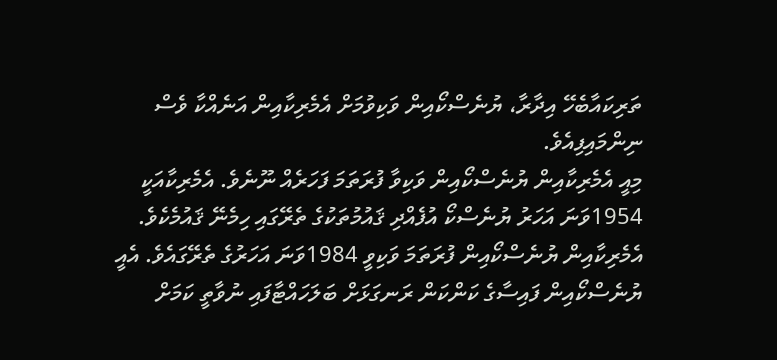ތަރިކައާބެހޭ އިދާރާ، ޔުނެސްކޯއިން ވަކިވުމަށް އެމެރިކާއިން އަނެއްކާ ވެސް ނިންމައިފިއެވެ.
މިއީ އެމެރިކާއިން ޔުނެސްކޯއިން ވަކިވާ ފުރަތަމަ ފަހަރެއް ނޫނެވެ. އެމެރިކާއަކީ 1954ވަނަ އަހަރު ޔުނެސްކޯ އުފެއްދި ޤައުމުތަކުގެ ތެރޭގައި ހިމެނޭ ޤައުމެކެވެ. އެމެރިކާއިން ޔުނެސްކޯއިން ފުރަތަމަ ވަކިވީ 1984ވަނަ އަހަރުގެ ތެރޭގައެވެ. އެއީ ޔުނެސްކޯއިން ފައިސާގެ ކަންކަން ރަނގަޅަށް ބަލަހައްޓާފައި ނުވާތީ ކަމަށް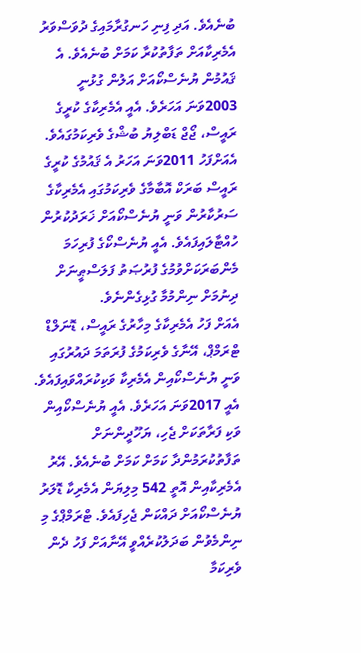ބުނެއެވެ. އަދި ފިނި ހަނގުރާމައިގެ ދުވަސްވަރު އެމެރިކާއަށް ތަފާތުކުރާ ކަމަށް ބުނެއެވެ. އެ ޤައުމުން ޔުނެސްކޯއަށް އަލުން ގުޅުނީ 2003ވަނަ އަހަރެވެ. އެއީ އެމެރިކާގެ ކުރީގެ ރައީސް، ޖޯޖް ޑަބްލިޔު ބުޝްގެ ވެރިކަމުގައެވެ. އެއަށްފަހު 2011ވަނަ އަހަރު އެ ޤައުމުގެ ކުރީގެ ރައީސް ބަރަކް އޮބާމާގެ ވެރިކަމުގައި އެމެރިކާގެ ސަރުކާރުން ވަނީ ޔުނެސްކޯއަށް ޚަރަދުކުރުން ހުއްޓާލައިފައެވެ. އެއީ ޔުނެސްކޯގެ ފުރިހަމަ މެންބަރަކަށްވުމުގެ ފުރުޞަތު ފަލަސްޠީނަށް ދިނުމަށް ނިންމުމާ ގުޅިގެންނެވެ.
އެއަށް ފަހު އެމެރިކާގެ މިހާރުގެ ރައީސް، ޑޮނަލްޑް ޓްރަމްޕް، އޭނާގެ ވެރިކަމުގެ ފުރަތަމަ ދައުރުގައި ވަނީ ޔުނެސްކޯއިން އެމެރިކާ ވަކިކުރައްވައިފައެވެ. އެއީ 2017ވަނަ އަހަރެވެ. އެއީ ޔުނެސްކޯއިން ވަކި ފަރާތަކަށް ޖެހި، ޔަހޫދީންނަށް ތަފާތުކުރަމުންދާ ކަމަށް ކަމަށް ބުނެއެވެ. އޭރު އެމެރިކާއިން އޮތީ 542 މިލިޔަން އެމެރިކާ ޑޮލަރު ޔުނެސްކޯއަށް ދައްކަން ޖެހިފައެވެ. ޓްރަމްޕްގެ މި ނިންމެވުން ބަދަލުކުރެއްވީ އޭނާއަށް ފަހު ދެން ވެރިކަމާ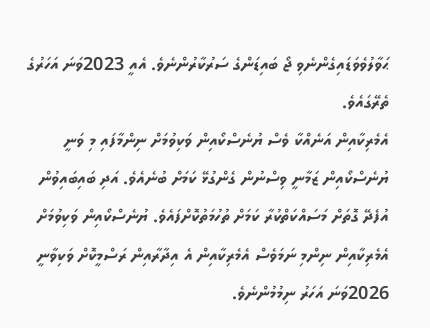ޙަވާލުވެވަޑައިގެންނެވި ޖޯ ބައިޑަންގެ ސަރުކާރުންނެވެ. އެއީ 2023ވަނަ އަހަރުގެ ތެރޭގައެވެ.
އެމެރިކާއިން އަނެއްކާ ވެސް ޔުނެސްކޯއިން ވަކިވުމަށް ނިންމާފައި މި ވަނީ ޔުނެސްކޯއިން ޒަމާނީ ވިސްނުން ގެންގުޅޭ ކަމަށް ބުނެއެވެ. އަދި ބައިބައިވުން އުފެދޭ ގޮތަށް މަސައްކަތްކުރާ ކަމަށް ތުހުމަތުކޮށްފައެވެ. ޔުނެސްކޯއިން ވަކިވުމަށް އެމެރިކާއިން ނިންމި ނަމަވެސް އެމެރިކާއިން އެ އިދާރާއިން ރަސްމީކޮށް ވަކިވާނީ 2026ވަނަ އަހަރު ނިމުމުންނެވެ.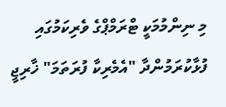މި ނިންމުމަކީ ޓްރަމްޕްގެ ވެރިކަމުގައި ފުޅާކުރަމުންދާ "އެމެރިކާ ފުރަތަމަ" ޚާރިޖީ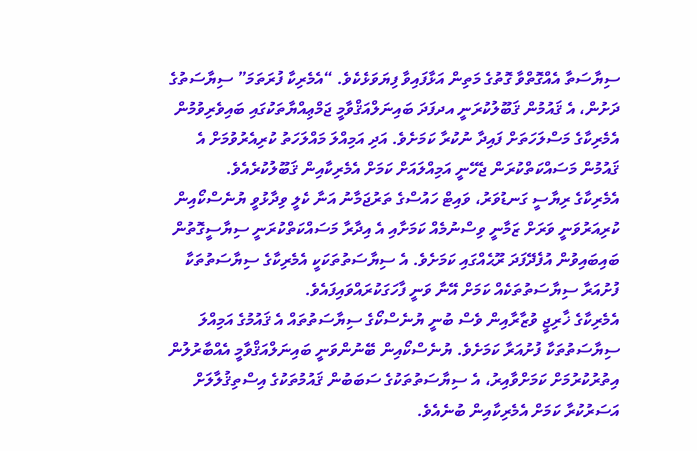ސިޔާސަތާ އެއްގޮތްވާ ގޮތުގެ މަތިން އަޅާފައިވާ ފިޔަވަޅެކެވެ. “އެމެރިކާ ފުރަތަމަ” ސިޔާސަތުގެ ދަށުން، އެ ޤައުމުން ޤަބޫލުކުރަނީ އދފަދަ ބައިނަލްއަޤްވާމީ ޖަމްޢިއްޔާތަކުގައި ބައިވެރިވުމުން އެމެރިކާގެ މަސްލަހަތަށް ފައިދާ ނުކުރާ ކަމަށެވެ. އަދި އަމިއްލަ މައްލަހަތު ކުރިއެރުވުމަށް އެ ޤައުމުން މަސައްކަތްކުރަން ޖެހޭނީ އަމިއްލައަށް ކަމަށް އެމެރިކާއިން ޤަބޫލުކުރެއެވެ.
އެމެރިކާގެ ރިޔާސީ ގަނޑުވަރު، ވައިޓް ހައުސްގެ ތަރުޖަމާނު އަނާ ކެލީ ވިދާޅުވީ ޔުނެސްކޯއިން ކުރިއަރުވަނީ ވަރަށް ޒަމާނީ ވިސްނުމެއް ކަމަށާއި އެ އިދާރާ މަސައްކަތްކުރަނީ ސިޔާސީގޮތުން ބައިބައިވުން އުފެދޭފަދަ ރޫޙެއްގައި ކަމަށެވެ. އެ ސިޔާސަތުތަކަކީ އެމެރިކާގެ ސިޔާސަތުތަކާ ފުށުއަރާ ސިޔާސަތުތަކެއް ކަމަށް އޭނާ ވަނީ ފާހަގަކުރައްވައިފައެވެ.
އެމެރިކާގެ ޚާރިޖީ ވުޒާރާއިން ވެސް ބުނީ ޔުނެސްކޯގެ ސިޔާސަތުތައް އެ ޤައުމުގެ އަމިއްލަ ސިޔާސަތުތަކާ ފުށުއަރާ ކަމަށެވެ. ޔުނެސްކޯއިން ބޭނުންވަނީ ބައިނަލްއަޤްވާމީ އެއްބާރުލުން އިތުރުކުރުމަށް ކަމަށްވާއިރު، އެ ސިޔާސަތުތަކުގެ ސަބަބުން ޤައުމުތަކުގެ އިސްތިޤުލާލަށް އަސަރުކުރާ ކަމަށް އެމެރިކާއިން ބުނެއެވެ.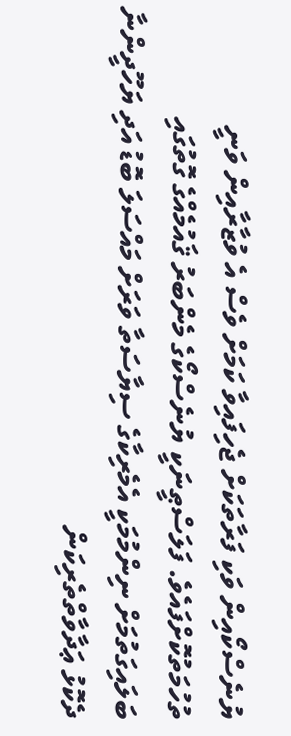ޔުނެސްކޯއިން ވަކި ފަރާތަކަށް ޖެހިފައިވާ ކަމަށް ވެސް އެ ވުޒާރާއިން ވަނީ ތުހުމަތުކޮށްފައެވެ. ފަލަސްޠީނަކީ ޔުނެސްކޯގެ މެންބަރު ޤައުމެއްގެ ގޮތުގައި ބަލައިގަތުމަށް ނިންމުމަކީ އެމެރިކާގެ ސިޔާސަތާ ވަރަށް މައްސަލަ ބޮޑު އަދި ޔަހޫދީންނާ ދެކޮޅު ޢަދާވާތްތެރިކަން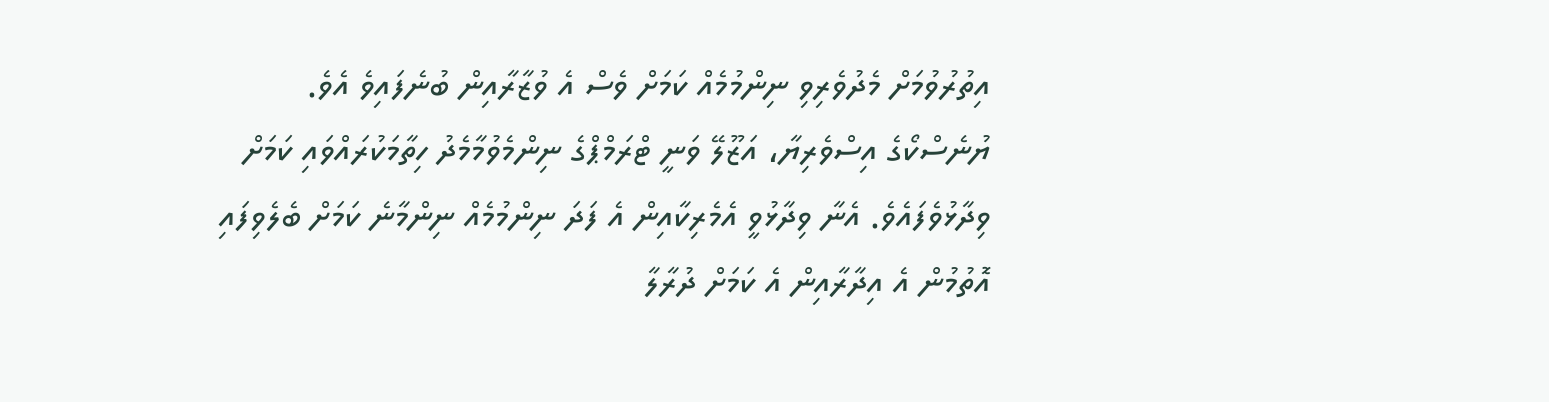އިތުރުވުމަށް މެދުވެރިވި ނިންމުމެއް ކަމަށް ވެސް އެ ވުޒާރާއިން ބުނެފައިވެ އެވެ.
ޔުނެސްކޯގެ އިސްވެރިޔާ، އަޒޫލޭ ވަނީ ޓްރަމްޕްގެ ނިންމެވުމާމެދު ހިތާމަކުރައްވައި ކަމަށް ވިދާޅުވެފައެވެ. އެނާ ވިދާޅުވީ އެމެރިކާއިން އެ ފަދަ ނިންމުމެއް ނިންމާނެ ކަމަށް ބެލެވިފައި އޮތުމުން އެ އިދާރާއިން އެ ކަމަށް ދުރާލާ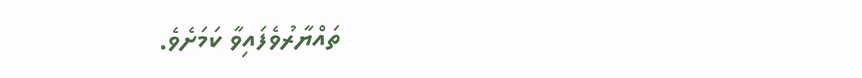ތައްޔާރުވެފައިވާ ކަމަށެވެ.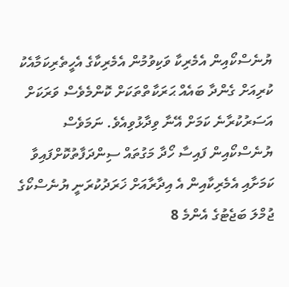ޔުނެސްކޯއިން އެމެރިކާ ވަކިވުމުން އެމެރިކާގެ އެހީތެރިކަމާއެކު ކުރިއަށް ގެންދާ ބައެއް ޙަރަކާތްތަކަށް ކޮންމެވެސް ވަރަކަށް އަސަރުކުރާނެ ކަމަށް އޭނާ ވިދާޅުވިއެވެ. ނަމަވެސް ޔުނެސްކޯއިން ފައިސާ ހޯދާ މަގުތައް ސިންދަފާތުކޮށްފައިވާ ކަމަށާއި އެމެރިކާއިން އެ އިދާރާއަށް ޚަރަދުކުރަނީ ޔުނެސްކޯގެ ޖުމްލަ ބަޖެޓުގެ އެންމެ 8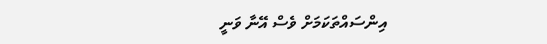އިންސައްތަކަމަށް ވެސް އޭނާ ވަނީ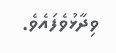ވިދާޅުވެފައެވެ.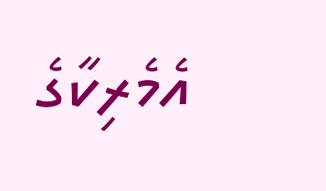އެމެރިކާގެ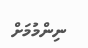ނިންމުމަށް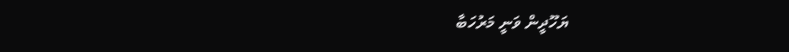ޔަހޫދީން ވަނީ މަރުހަބާ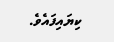ކިޔައިފައެވެ.